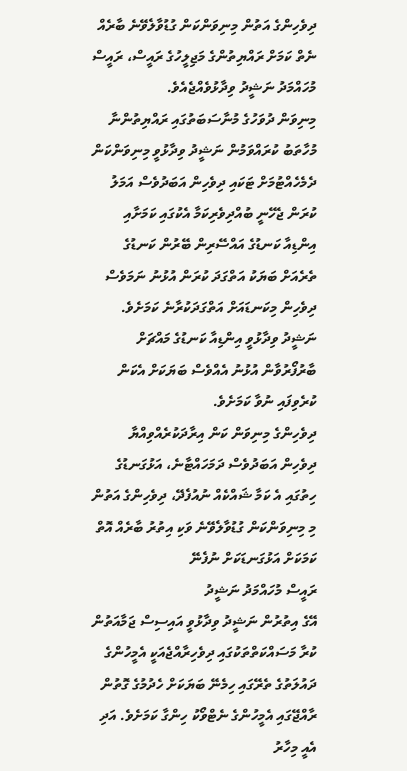ދިވެހިންގެ އަތުން މިނިވަންކަން ގުޑުވާލެވޭނެ ބާރެއް ނެތް ކަމަށް ރައްޔިތުންގެ މަޖިލީހުގެ ރައީސް، ރައީސް މުހައްމަދު ނަޝީދު ވިދާޅުވެއްޖެއެވެ.
މިނިވަން ދުވަހުގެ މުނާސަބަތުގައި ރައްޔިތުންނާ މުހާތަބު ކުރައްވަމުން ނަޝީދު ވިދާޅުވީ މިނިވަންކަން ދެމެހެއްޓުމަށް ޓަކައި ދިވެހިން އަބަދުވެސް އަމަލު ކުރަން ޖެހޭނީ ބުއްދިވެރިކަމާ އެކުގައި ކަމަށާއި އިންޑިއާ ކަނޑުގެ އައްސޭރިން ބޭރުން ކަނޑުގެ ތެރެއަށް ބަޔަކު އަތްގަދަ ކުރަން އުޅުނު ނަމަވެސް ދިވެހިން މިކަނޑައަށް އަތްގަދަކުރާނެ ކަމަށެވެ.
ނަޝީދު ވިދާޅުވީ އިންޑިއާ ކަނޑުގެ މައްޗަށް ބާރުފޯރުވާން އުޅުނު އެއްވެސް ބަޔަކަށް އެކަން ކުރެވިފައި ނުވާ ކަމަށެވެ.
ދިވެހިންގެ މިނިވަން ކަން އިރާދަކުރެއްވިއްޔާ ދިވެހިން އަބަދުވެސް ދަމަހައްޓާނެ، އަޅުގަނޑުގެ ހިތުގައި އެ ކަމާ ޝައްކެއް ނުއުފެދޭ، ދިވެހިންގެ އަތުން މި މިނިވަންކަން ގުޑުވާލެވޭނެ ވަކި އިތުރު ބާރެއް އޮތް ކަމަކަށް އަޅުގަނޑަކަށް ނުފެނޭ
ރައީސް މުހައްމަދު ނަޝީދު
އޭގެ އިތުރުން ނަޝީދު ވިދާޅުވީ އައިސިސް ޖަމާއަތުން ކުރާ މަސައްކަތްތަކުގައި ދިވެހިރާއްޖެއަކީ އެމީހުންގެ ދައުލަތުގެ ތެރޭގައި ހިމެނޭ ބަޔަކަށް ހެދުމުގެ ގޮތުން ރާއްޖޭގައި އެމީހުންގެ ނެޓްވޯކު ހިންގާ ކަމަށެވެ. އަދި އެއީ މިހާރު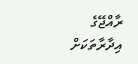ރާއްޖޭގެ އިދާރާތަކަށް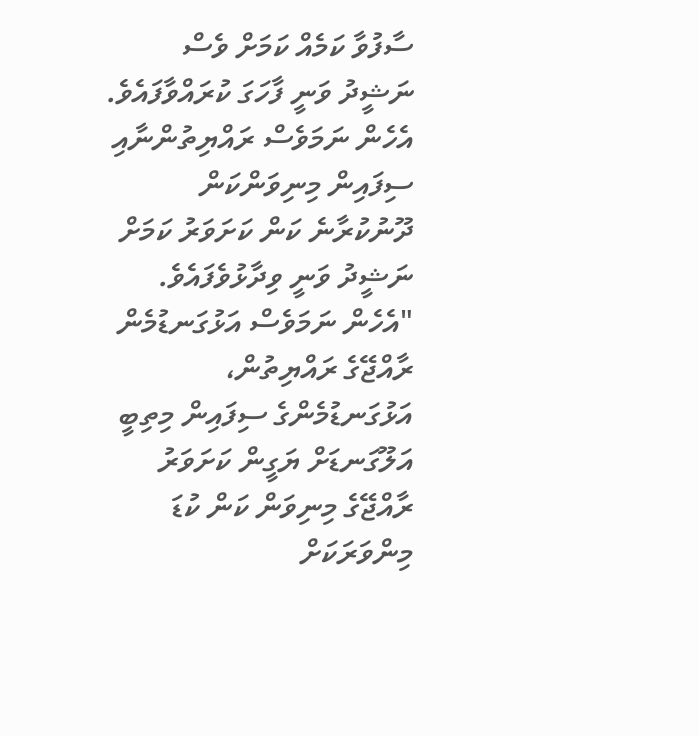ސާފުވާ ކަމެއް ކަމަށް ވެސް ނަޝީދު ވަނީ ފާހަގަ ކުރައްވާފައެވެ.
އެހެން ނަމަވެސް ރައްޔިތުންނާއި ސިފައިން މިނިވަންކަން ދޫނުކުރާނެ ކަން ކަށަވަރު ކަމަށް ނަޝީދު ވަނީ ވިދާޅުވެފައެވެ.
"އެހެން ނަމަވެސް އަޅުގަނޑުމެން ރާއްޖޭގެ ރައްޔިތުން، އަޅުގަނޑުމެންގެ ސިފައިން މިތިބީ އަލޫގަނޑަށް ޔަގީން ކަށަވަރު ރާއްޖޭގެ މިނިވަން ކަން ކުޑަ މިންވަރަކަށް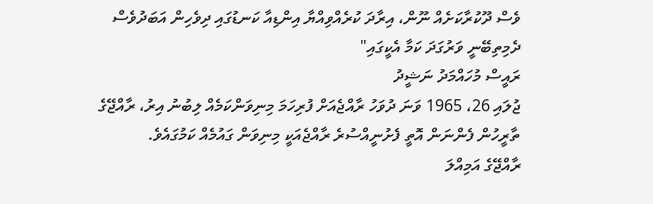ވެސް ދޫކުރާކަށެއް ނޫން، އިރާދަ ކުރެއްވިއްޔާ އިންޑިއާ ކަނޑުގައި ދިވެހިން އަބަދުވެސް ދެމިތިބޭނީ ވަރުގަދަ ކަމާ އެކީގައި"
ރައީސް މުހައްމަދު ނަޝީދު
ޖުލައި 26، 1965 ވަނަ ދުވަހު ރާއްޖެއަށް ފުރިހަމަ މިނިވަންކަމެއް ލިބުނު އިރު، ރާއްޖޭގެ ތާރީހުން ފެންނަން އޮތީ ފެށުނީއްސުރެ ރާއްޖެއަކީ މިނިވަން ގައުމެއް ކަމުގައެވެ.
ރާއްޖޭގެ އަމިއްލަ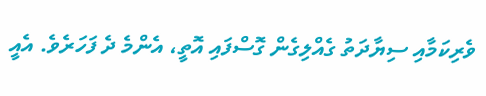ވެރިކަމާއި ސިޔާދަތު ގެއްލިގެން ގޮސްފައި އޮތީ، އެންމެ ދެ ފަހަރެވެ. އެއީ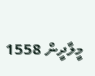މީލާދީން 1558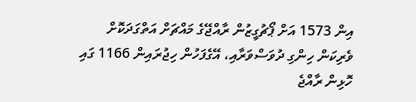އިން 1573 އަށް ޕޯޗުގީޒުން ރާއްޖޭގެ މައްޗަށް އަތްގަދަކޮށް ވެރިކަން ހިންގި ދުވަސްވަރާއި، އޭގެފަހުން ހިޖުރައިން 1166 ގައި ހޮޅިން ރާއްޖެ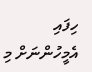ހިފައި އެމީހުންނަށް މި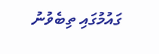ގައުމުގައި ތިބެވުނު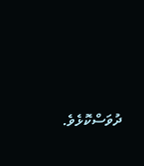ދުވަސްކޮޅެވެ.